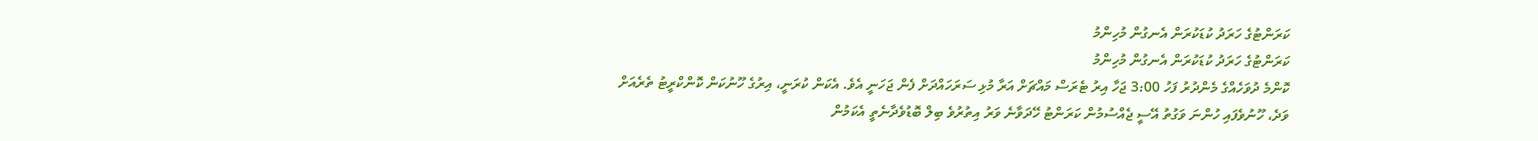ކަރަންޓުގެ ހަރަދު ކުޑަކުރަން އެނގުން މުހިންމު
ކަރަންޓުގެ ހަރަދު ކުޑަކުރަން އެނގުން މުހިންމު
ކޮންމެ ދުވަހެއްގެ މެންދުރު ފަހު 3:00 ޖަހާ އިރު ޓެރަސް މައްޗަށް އަރާ މުޅި ސަރަހައްދަށް ފެން ޖަހަނީ އެވެ. އެކަން ކުރަނީ، އިރުގެ ހޫނުކަން ކޮންކްރީޓު ތެރެއަށް ވަދެ، ހޫނުވެފައި ހުންނަ ވަގުތު އޭސީ ޖެއްސުމުން ކަރަންޓު ހޭދަވާނެ ވަރު އިތުރުވެ ބިލް ބޮޑުވެދާނެތީ އެކަމުން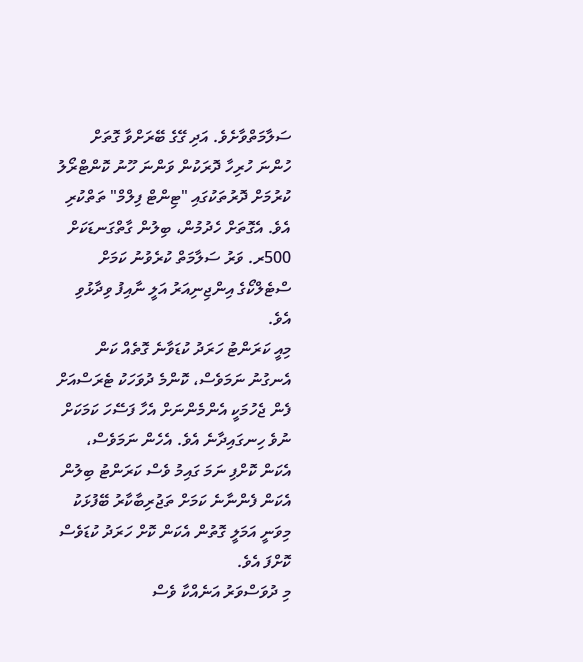ސަލާމަތްވާށެވެ. އަދި ގޭގެ ބޭރަށްވާ ގޮތަށް ހުންނަ ހުރިހާ ދޮރަކުން ވަންނަ ހޫނު ކޮންޓްރޯލު ކުރުމަށް ދޮރުތަކުގައި "ޓިންޓް ފިލްމް" ތަތްކުރި އެވެ. އެގޮތަށް ހެދުމުން، ބިލުން ގާތްގަނޑަކަށް 500ރ. ވަރު ސަލާމަތް ކުރެވުނު ކަމަށް ސްޓެލްކޯގެ އިންޖިނިއަރު އަލީ ނާއިފު ވިދާޅުވި އެވެ.
މިއީ ކަރަންޓު ހަރަދު ކުޑަވާނެ ގޮތެއް ކަން އެނގުނު ނަމަވެސް، ކޮންމެ ދުވަހަކު ޓެރަސްއަށް ފެން ޖެހުމަކީ އެންމެންނަށް އެހާ ފަސޭހަ ކަމަކަށް ނުވެ ހިނގައިދާނެ އެވެ. އެހެން ނަމަވެސް، އެކަން ކޮށްފި ނަމަ ގައިމު ވެސް ކަރަންޓު ބިލުން އެކަން ފެންނާނެ ކަމަށް ތަޖުރިބާކާރު ބޭފުޅަކު މިވަނީ އަމަލީ ގޮތުން އެކަން ކޮށް ހަރަދު ކުޑަވެސް ކޮށްފަ އެވެ.
މި ދުވަސްވަރު އަނެއްކާ ވެސް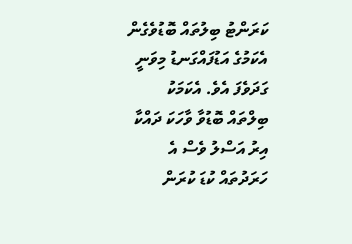ކަރަންޓު ބިލުތައް ބޮޑުވެގެން އެކަމުގެ އަޑުފައްގަނޑު މިވަނީ ގަދަވެފަ އެވެ. އެކަމަކު ބިލްތައް ބޮޑުވާ ވާހަކަ ދައްކާ އިރު އަސްލު ވެސް އެ ހަރަދުތައް ކުޑަ ކުރަން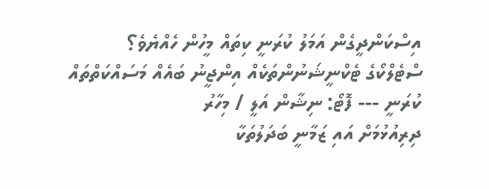އިސްކަންދީގެން އަމަލު ކުރަނީ ކިތައް މީހުން ހެއްޔެވެ؟
ސްޓެލްކޯގެ ޓެކްނީޝަނުންތަކެއް އިންޖީނު ބައެއް މަސައްކަތްތައް ކުރަނީ --- ފޮޓޯ: ނިޝާން އަލީ / މިހާރު
ދިރިއުޅުމަށް އައި ޒަމާނީ ބަދަލުތަކާ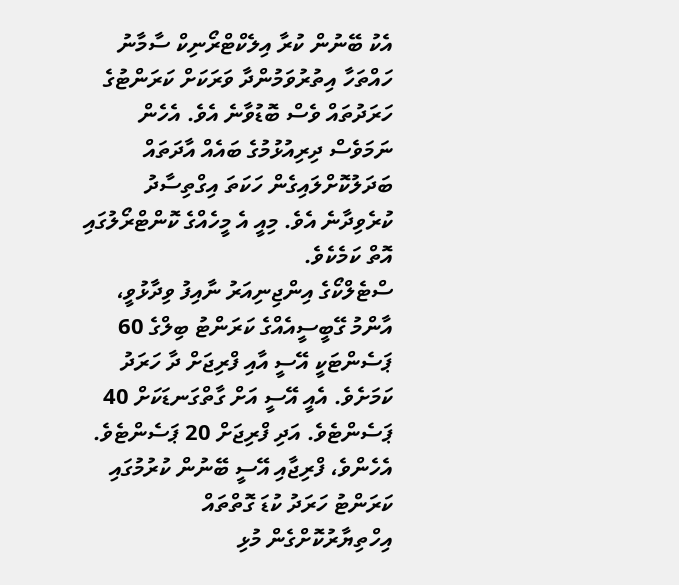އެކު ބޭނުން ކުރާ އިލެކްޓްރޯނިކް ސާމާނު ހައްތަހާ އިތުރުވަމުންދާ ވަރަކަށް ކަރަންޓުގެ ހަރަދުތައް ވެސް ބޮޑުވާނެ އެވެ. އެހެން ނަމަވެސް ދިރިއުޅުމުގެ ބައެއް އާދަތައް ބަދަލުކޮށްލައިގެން ހަކަތަ އިގްތިސާދު ކުރެވިދާނެ އެވެ. މިއީ އެ މީހެއްގެ ކޮންޓްރޯލުގައި އޮތް ކަމެކެވެ.
ސްޓެލްކޯގެ އިންޖިނިއަރު ނާއިފު ވިދާޅުވީ، އާންމު ގޭބީސީއެއްގެ ކަރަންޓު ބިލްގެ 60 ޕަސެންޓަކީ އޭސީ އާއި ފްރިޖަށް ދާ ހަރަދު ކަމަށެވެ. އެއީ އޭސީ އަށް ގާތްގަނޑަކަށް 40 ޕަސެންޓެވެ. އަދި ފްރިޖަށް 20 ޕަސެންޓެވެ. އެހެންވެ، ފްރިޖާއި އޭސީ ބޭނުން ކުރުމުގައި ކަރަންޓު ހަރަދު ކުޑަ ގޮތްތައް އިހްތިޔާރުކޮށްގެން މުޅި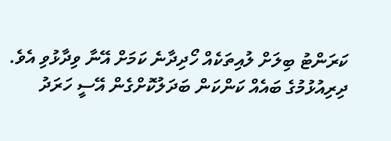ކަރަންޓު ބިލަށް ލުއިތަކެއް ހޯދިދާނެ ކަމަށް އޭނާ ވިދާޅުވި އެވެ.
ދިރިއުޅުމުގެ ބައެއް ކަންކަން ބަދަލުކޮށްގެން އޭސީ ހަރަދު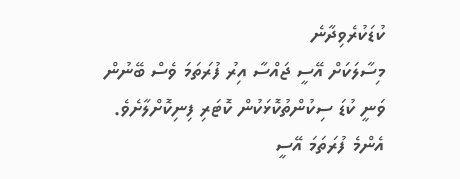ކުޑަކުރެވިދާނެ
މިސާލަކަށް އޭސީ ޖައްސާ އިރު ފުރަތަމަ ވެސް ބޭނުން ވަނީ ކުޑަ ސިކުންތުކޮޅަކުން ކޮޓަރި ފިނިކޮށްލާށެވެ. އެންމެ ފުރަތަމަ އޭސީ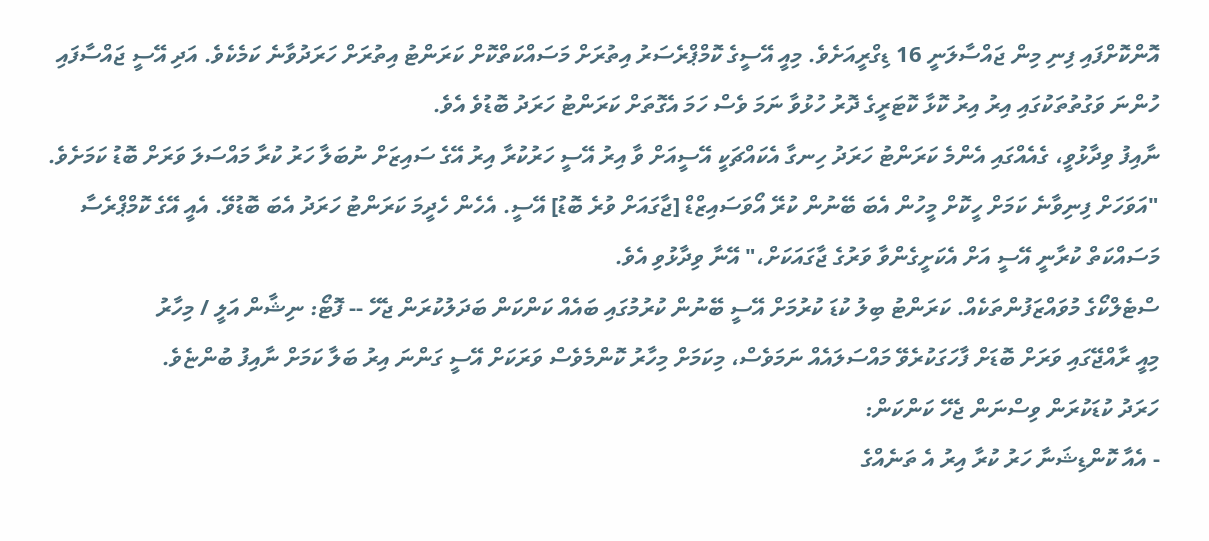އޮންކޮށްފައި ފިނި މިން ޖައްސާލަނީ 16 ޑިގްރީއަށެވެ. މިއީ އޭސީގެ ކޮމްޕްރެސަރު އިތުރަށް މަސައްކަތްކޮށް ކަރަންޓު އިތުރަށް ހަރަދުވާނެ ކަމެކެވެ. އަދި އޭސީ ޖައްސާފައި ހުންނަ ވަގުތުތަކުގައި އިރު އިރު ކޮޅާ ކޮޓަރީގެ ދޮރު ހުޅުވާ ނަމަ ވެސް ހަމަ އެގޮތަށް ކަރަންޓު ހަރަދު ބޮޑުވެ އެވެ.
ނާއިފު ވިދާޅުވީ، ގެއެއްގައި އެންމެ ކަރަންޓު ހަރަދު ހިނގާ އެކައްޗަކީ އޭސީއަށް ވާ އިރު އޭސީ ހަރުކުރާ އިރު އޭގެ ސައިޒަށް ނުބަލާ ހަރު ކުރާ މައްސަލަ ވަރަށް ބޮޑު ކަމަށެވެ.
"އަވަހަށް ފިނިވާނެ ކަމަށް ހީކޮށް މީހުން އެބަ ބޭނުން ކުރޭ އޯވަސައިޒްޑް [ޖާގައަށް ވުރެ ބޮޑު] އޭސީ. އެހެން ހެދީމަ ކަރަންޓު ހަރަދު އެބަ ބޮޑުވޭ. އެއީ އޭގެ ކޮމްޕްރެސާ މަސައްކަތް ކުރާނީ އޭސީ އަށް އެކަށީގެންވާ ވަރުގެ ޖާގައަކަށް،" އޭނާ ވިދާޅުވި އެވެ.
ސްޓެލްކޯގެ މުވައްޒަފުންތަކެއް. ކަރަންޓު ބިލު ކުޑަ ކުރުމަށް އޭސީ ބޭނުން ކުރުމުގައި ބައެއް ކަންކަން ބަދަލުކުރަން ޖެހޭ -- ފޮޓޯ: ނިޝާން އަލީ / މިހާރު
މިއީ ރާއްޖޭގައި ވަރަށް ބޮޑަށް ފާހަގަކުރެވޭ މައްސަލައެއް ނަމަވެސް، މިކަމަށް މިހާރު ކޮންމެވެސް ވަރަކަށް އޭސީ ގަންނަ އިރު ބަލާ ކަމަށް ނާއިފު ބުންޏެވެ.
ހަރަދު ކުޑަކުރަން ވިސްނަން ޖެހޭ ކަންކަން:
- އެއާ ކޮންޑިޝަނާ ހަރު ކުރާ އިރު އެ ތަނެއްގެ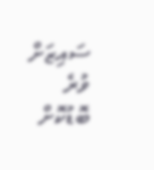ސައިޒަށް ވުރެ ބޮޑުކޮށް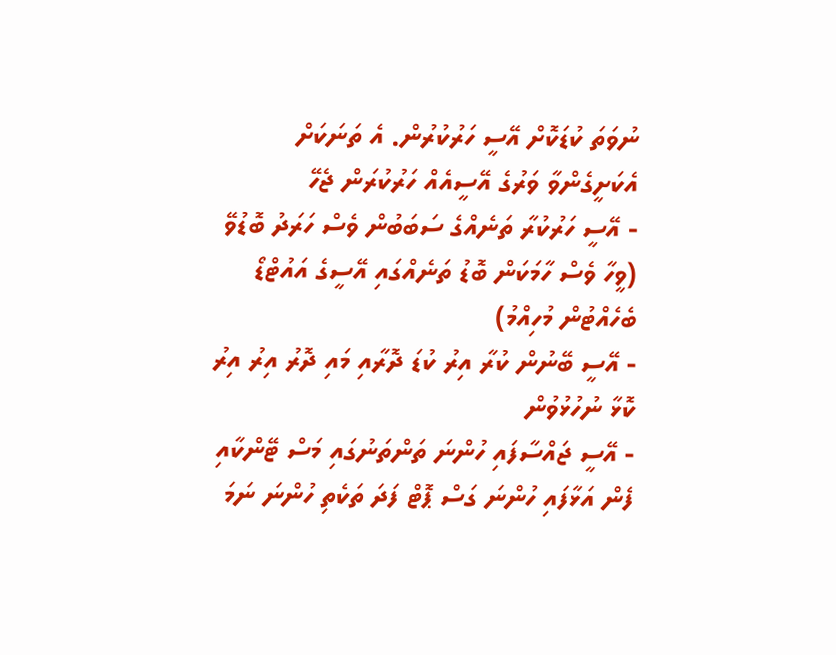ނުވަތަ ކުޑަކޮށް އޭސީ ހަރުކުރުން. އެ ތަނަކަށް އެކަށީގެންވާ ވަރުގެ އޭސީއެއް ހަރުކުރަން ޖެހޭ
- އޭސީ ހަރުކުރާ ތަނެއްގެ ސަބަބުން ވެސް ހަރަދު ބޮޑުވޭ (ވީހާ ވެސް ހާމަކަން ބޮޑު ތަނެއްގައި އޭސީގެ އައުޓްޑޯ ބެހެއްޓުން މުހިއްމު)
- އޭސީ ބޭނުން ކުރާ އިރު ކުޑަ ދޮރާއި މައި ދޮރު އިރު އިރު ކޮޅާ ނުހުޅުވުން
- އޭސީ ޖައްސާފައި ހުންނަ ތަންތަނުގައި މަސް ޓޭންކާއި ފެން އަޅާފައި ހުންނަ ގަސް ޕޮޓް ފަދަ ތަކެތި ހުންނަ ނަމަ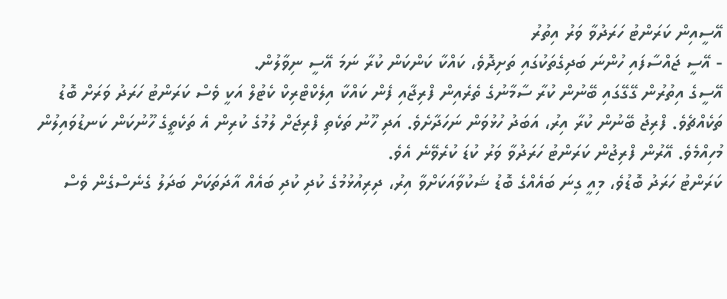އޭސީއިން ކަރަންޓު ހަރަދުވާ ވަރު އިތުރު
- އޭސީ ޖައްސާފައި ހުންނަ ބަދިގެތަކުގައި ތަށިދޮވެ، ކައްކާ ކަންކަން ކުރާ ނަމަ އޭސީ ނިވާލުން.
އޭސީގެ އިތުރުން ގޭގޭގައި ބޭނުން ކުރާ ސާމާނުގެ ތެރެއިން ފްރިޖާއި ފެން ކައްކާ އިލެކްޓްރިކް ކެޓުލް އަކީ ވެސް ކަރަންޓު ހަރަދު ވަރަށް ބޮޑު ތަކެއްޗެވެ. ފްރިޖު ބޭނުން ކުރާ އިރު، އަބަދު ހުޅުވަން ނަހަދާށެވެ. އަދި ހޫނު ތަކެތި ފްރިޖަށް ލުމުގެ ކުރިން އެ ތަކެތީގެ ހޫނުކަން ކަނޑުވައިލުން މުހިއްމެވެ. އޭރުން ފްރިޖުން ކަރަންޓު ހަރަދުވާ ވަރު ކުޑަ ކުރެވޭނެ އެވެ.
ކަރަންޓު ހަރަދު ބޮޑުވެ، މިއީ ގިނަ ބައެއްގެ ބޮޑު ޝަކުވާއަކަށްވާ އިރު، ދިރިއުޅުމުގެ ކުދި ކުދި ބައެއް އާދަތަކަށް ބަދަލު ގެނެސްގެން ވެސް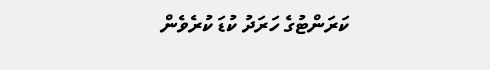ކަރަންޓުގެ ހަރަދު ކުޑަ ކުރެވެން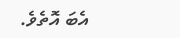އެބަ އޮތެވެ.